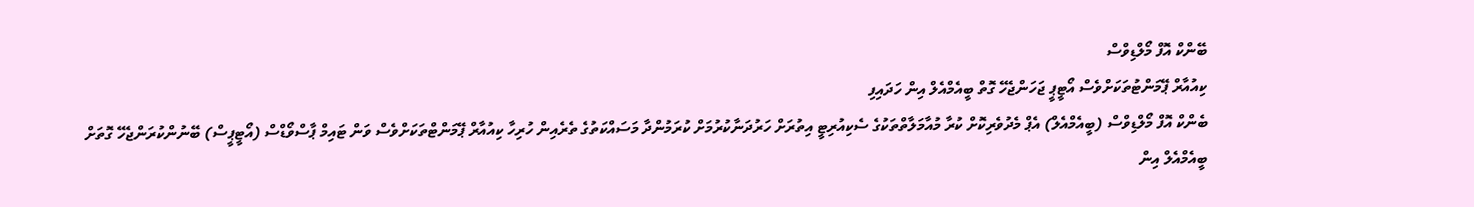ބޭންކް އޮފް މޯލްޑިވްސް
ކިއުއާރް ޕޭމަންޓުތަކަށްވެސް އޯޓީޕީ ޖަހަންޖެހޭ ގޮތް ބީއެމްއެލް އިން ހަދައިފި
ބެންކް އޮފް މޯލްޑިވްސް (ބީއެމްއެލް) އެޕް މެދުވެރިކޮށް ކުރާ މުއާމަލާތްތަކުގެ ސެކިއުރިޓީ އިތުރަށް ހަރުދަނާކުރުމަށް ކުރަމުންދާ މަސައްކަތުގެ ތެރެއިން ހުރިހާ ކިއުއާރް ޕޭމަންޓްތަކަށްވެސް ވަން ޓައިމް ޕާސްވޯޑްސް (އޯޓީޕީސް) ބޭނުންކުރަންޖެހޭ ގޮތަށް ބީއެމްއެލް އިން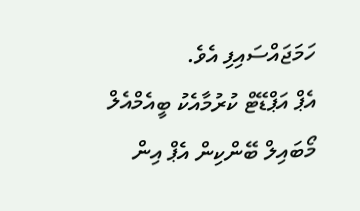ހަމަޖައްސައިފި އެވެ.
އެޕް އަޕްޑޭޓް ކުރުމާއެކު ބީއެމްއެލް މޯބައިލް ބޭންކިން އެޕް އިން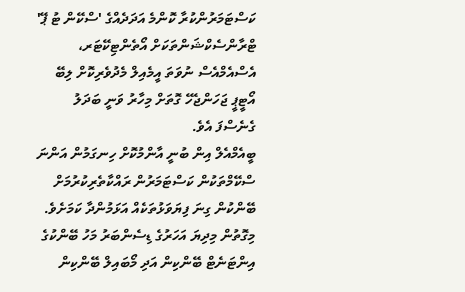ކަސްޓަމަރުންކުރާ ކޮންމެ އަދަދެއްގެ 'ސްކޭން ޓު ޕޭ' ޓްރާންސެކްޝަންތަކަށް އޯތެންޓިކޭޓަރ، އެސްއެމްއެސް ނުވަތަ އީމެއިލް މެދުވެރިކޮށް ލިބޭ އޯޓީޕީ ޖަހަންޖެހޭ ގޮތަށް މިހާރު ވަނީ ބަދަލު ގެނެސްފަ އެވެ.
ބީއެމްއެލް އިން ބުނީ އާންމުކޮށް ހިނގަމުން އަންނަ ސްކޭމްތަކުން ކަސްޓަމަރުން ރައްކާތެރިކުރުމަށް ބޭންކުން ގިނަ ފިޔަވަޅުތަކެއް އަޅަމުންދާ ކަމަށެވެ. މިގޮތުން މިދިޔަ އަހަރުގެ ޑިސެންބަރު މަހު ބޭންކުގެ އިންޓަނެޓް ބޭންކިން އަދި މޯބައިލް ބޭންކިން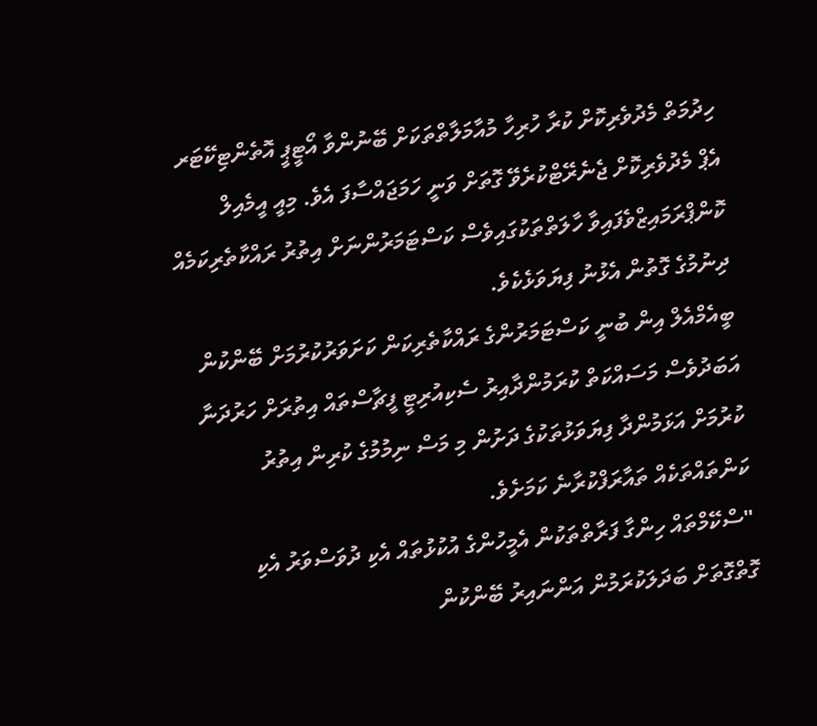ހިދުމަތް މެދުވެރިކޮށް ކުރާ ހުރިހާ މުއާމަލާތްތަކަށް ބޭނުންވާ އޯޓީޕީ އޮތެންޓިކޭޓަރ އެޕް މެދުވެރިކޮށް ޖެނެރޭޓްކުރެވޭ ގޮތަށް ވަނީ ހަމަޖައްސާފަ އެވެ. މިއީ އީމެއިލް ކޮންޕްރަމައިޒްވެފައިވާ ހާލަތްތަކުގައިވެސް ކަސްޓަމަރުންނަށް އިތުރު ރައްކާތެރިކަމެއް ދިނުމުގެ ގޮތުން އެޅުނު ފިޔަވަޅެކެވެ.
ބީއެމްއެލް އިން ބުނީ ކަސްޓަމަރުންގެ ރައްކާތެރިކަން ކަށަވަރުކުރުމަށް ބޭންކުން އަބަދުވެސް މަސައްކަތް ކުރަމުންދާއިރު ސެކިއުރިޓީ ފީޗާސްތައް އިތުރަށް ހަރުދަނާ ކުރުމަށް އަޅަމުންދާ ފިޔަވަޅުތަކުގެ ދަށުން މި މަސް ނިމުމުގެ ކުރިން އިތުރު ކަންތައްތަކެއް ތައާރަފްކުރާނެ ކަމަށެވެ.
"ސްކޭމްތައް ހިންގާ ފަރާތްތަކުން އެމީހުންގެ އުކުޅުތައް އެކި ދުވަސްވަރު އެކި ގޮތްގޮތަށް ބަދަލަކުރަމުން އަންނައިރު ބޭންކުން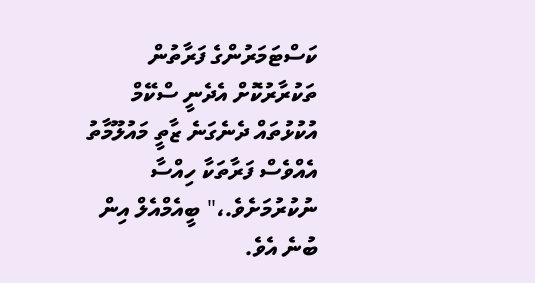ކަސްޓަމަރުންގެ ފަރާތުން ތަކުރާރުކޮށް އެދެނީ ސްކޭމް އުކުޅުތައް ދެނެގަނެ ޒާތީ މައުލޫމާތު އެއްވެސް ފަރާތަކާ ހިއްސާ ނުކުރުމަށެވެ.،" ބީއެމްއެލް އިން ބުނެ އެވެ.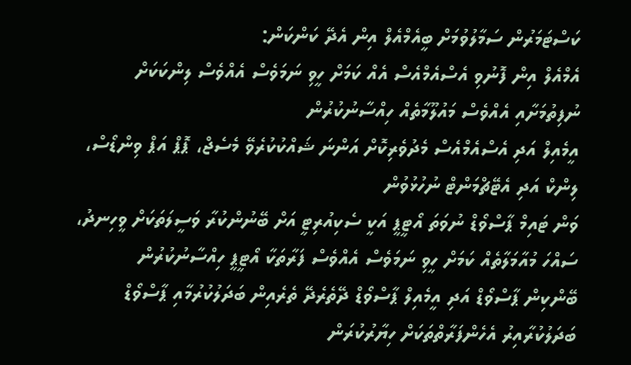ކަސްޓަމަރުން ސަމާލުވުމަށް ބީއެމްއެލް އިން އެދޭ ކަންކަން:
އެމްއެލް އިން ފޮނުވި އެސްއެމްއެސް އެއް ކަމަށް ހީވި ނަމަވެސް އެއްވެސް ލިންކަކަށް ނުފިތުމަށާއި އެއްވެސް މައުލޫމާތެއް ހިއްސާނުކުރުން
އީމެއިލް އަދި އެސްއެމްއެސް މެދުވެރިކޮށް އަންނަ ޝައްކުކުރެވޭ މެސެޖް، ޕޮޕް އަޕް ވިންޑޯސް، ލިންކް އަދި އެޓޭޗްމަންޓް ނުހުޅުވުން
ވަން ޓައިމް ޕާސްވޯޑް ނުވަތަ އޯޓީޕީ އަކީ ސެކިއުރިޓީ އަށް ބޭނުންކުރާ ވަސީލަތަކަށް ވީހިނދު، ސައްހަ މުއާމަލާތެއް ކަމަށް ހީވި ނަމަވެސް އެއްވެސް ފަރާތަކާ އޯޓީޕީ ހިއްސާނުކުރުން
ބޭންކިން ޕާސްވޯޑް އަދި އީމެއިލް ޕާސްވޯޑް ދޭތެރެދޭ ތެރެއިން ބަދަލުކުރުމާއި ޕާސްވޯޑް ބަދަލުކުރާއިރު އެހެންފަރާތްތަކަށް ހިޔާރުކުރަން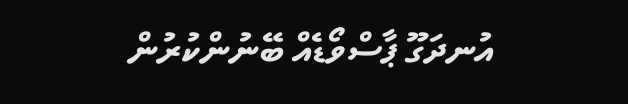އުނދަގޫ ޕާސްވޯޑެއް ބޭނުންކުރުން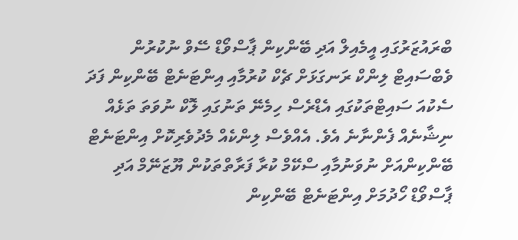ބްރައުޒަރުގައި އީމެއިލް އަދި ބޭންކިން ޕާސްވޯޑް ސޭވް ނުކުރުން
ވެބްސައިޓް ލިންކް ރަނގަޅަށް ޗެކް ކުރުމާއި އިންޓަނެޓް ބޭންކިން ފަދަ ސެކުއަ ސައިޓްތަކުގައި އެޑްރެސް ހިމެނޭ ތަނުގައި ލޮކް ނުވަތަ ތަޅެއް ނިޝާނެއް ފެންނާނެ އެވެ. އެއްވެސް ލިންކެއް މެދުވެރިކޮށް އިންޓަނެޓް ބޭންކިންއަށް ނުވަނުމާއި ސްކޭމް ކުރާ ފަރާތްތަކުން ޔޫޒަނޭމް އަދި ޕާސްވޯޑް ހޯދުމަށް އިންޓަނެޓް ބޭންކިން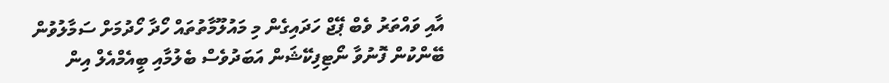އާއި ވައްތަރު ވެބް ޕޭޖް ހަދައިގެން މި މައުލޫމާތުތައް ހޯދާ ހޯދުމަށް ސަމާލުވުން
ބޭންކުން ފޮނުވާ ނޯޓިފިކޭޝަން އަބަދުވެސް ބެލުމާއި ބީއެމްއެލް އިން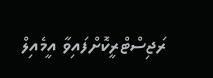ރަޖިސްޓްރީކޮށްފައިވާ އީމެއިލް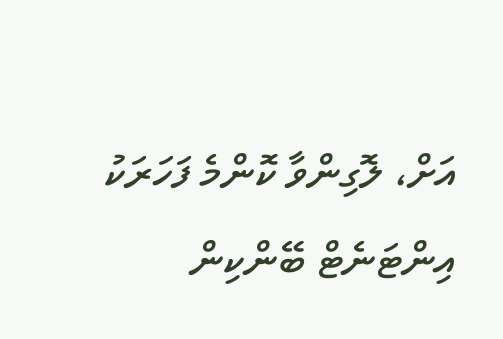އަށް، ލޮގިންވާ ކޮންމެ ފަހަރަކު އިންޓަނެޓް ބޭންކިން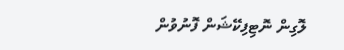ލޮގިން ނޮޓިފިކޭޝަން ފޮނުވުން